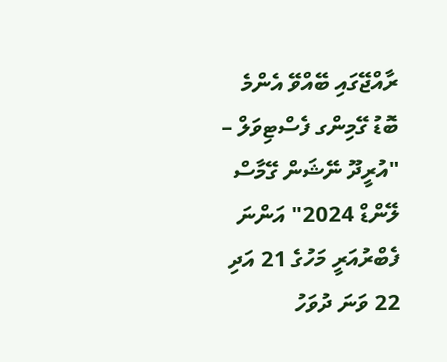ރާއްޖޭގައި ބޭއްވޭ އެންމެ ބޮޑު ގޭމިންގ ފެސްޓިވަލް – "އުރީދޫ ނޭޝަން ގޭމާސް ލޭންޑް 2024" އަންނަ ފެބްރުއަރީ މަހުގެ 21 އަދި 22 ވަނަ ދުވަހު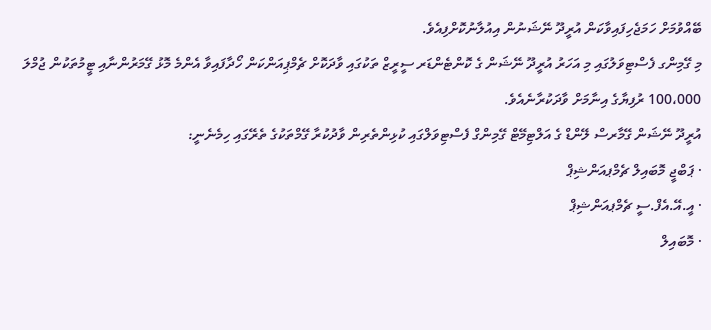ބޭއްވުމަށް ހަމަޖެހިފައިވާކަން އުރީދޫ ނޭޝަނުން އިއުލާނުކޮށްފިއެވެ.
މި ގޭމިންގ ފެސްޓިވަލުގައި މި އަހަރު އުރީދޫ ނޭޝަން ގެ ކޮންޓެންޑަރ ސީރީޒް ތަކުގައި ވާދަކޮށް ޗެމްޕިއަންކަން ހޯދާފައިވާ އެންމެ މޮޅު ގޭމަރުންނާއި ޓީމުތަކުން ޖުމްލަ 100،000 ރުފިޔާގެ އިނާމަށް ވާދަކުރާނެއެވެ.
އުރީދޫ ނޭޝަން ގޭމާރސް ލޭންޑް ގެ އަލްޓިމޭޓް ގޭމިންގް ފެސްޓިވަލްގައި ކުޅިންތެރިން ވާދުކުރާ ގޭމްތަކުގެ ތެރޭގައި ހިމެނެނީ:
· ޕަބްޖީ މޮބައިލް ޗެމްޕއަންޝިޕް
· އީ.އޭ.އެފް.ސީ ޗެމްޕއަންޝިޕް
· މޮބައިލް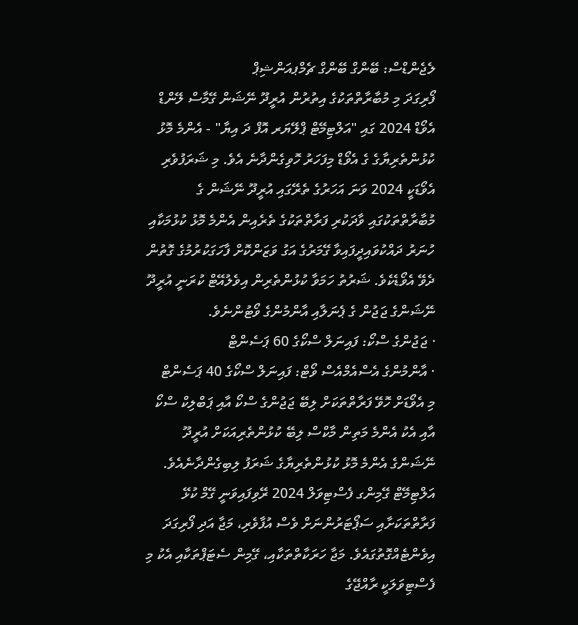ލެޖެންޑްސް: ބޭންގް ބޭންގް ޗެމްޕއަންޝިޕް
ފޯރިގަދަ މި މުބާރާތްތަކުގެ އިތުރުން އުރީދޫ ނޭޝަން ގޭމާސް ލޭންޑް އެވޯޑް 2024 ގައި "އަލްޓިމޭޓް ޕްލޭޔަރ އޮފް ދަ އިޔާ" - އެންމެ މޮޅު ކުޅުންތެރިޔާގެ ގެ އެވޯޑް މިފަހަރު ހޮވިގެންދާނެ އެވެ. މި ޝަރަފުވެރި އެވޯޑަކީ 2024 ވަނަ އަހަރުގެ ތެރޭގައި އުރީދޫ ނޭޝަން ގެ މުބާރާތްތަކުގައި ވާދަކުރި ފަރާތްތަކުގެ ތެރެއިން އެންމެ މޮޅު ކުޅުމަކާއި ހުނަރު ދައްކުވައިދީފައިވާ ގޭމަރުގެ އަގު ވަޒަންކޮށް ފާހަގަކުރުމުގެ ގޮތުން ދެވޭ އެވޯޑެކެވެ. ޝަރުތު ހަމަވާ ކުޅުންތެރިން އިވެލުއޭޓް ކުރަނީ އުރީދޫ ނޭޝަންގެ ޖަޖުން ގެ ޕެނަލާއި އާންމުންގެ ވޯޓުންނެވެ.
· ޖަޖުންގެ ސްކޯ: ފައިނަލް ސްކޯގެ 60 ޕަސެންޓް
· އާންމުންގެ އެސްއެމްއެސް ވޯޓް: ފައިނަލް ސްކޯގެ 40 ޕަސެންޓް
މި އެވޯޑަށް ހޮވޭ ފަރާތްތަކަށް ލިބޭ ޖަޖުންގެ ސްކޯ އާއި ޕަބްލިކް ސްކޯ އާއި އެކު އެންމެ މަތިން މާކްސް ލިބޭ ކުޅުންތެރިއަކަށް އުރީދޫ ނޭޝަންގެ އެންމެ މޮޅު ކުޅުންތެރިޔާގެ ޝަރަފު ލިބިގެންދާނެއެވެ.
އަލްޓިމޭޓް ގޭމިންގ ފެސްޓިވަލް 2024 ރޭވިފައިވަނީ ގޭމް ކުޅޭ ފަރާތްތަކަށާއި ސަޕޯޓަރުންނަށް ވެސް އުފާވެރި، މަޖާ އަދި ފޯރިގަދަ އިވެންޓެއްގޮތުގައެވެ. މަޖާ ހަރަކާތްތަކާއި، ގޭމިން ސެޓަޕްތަކާއި އެކު މި ފެސްޓިވަލަކީ ރާއްޖޭގެ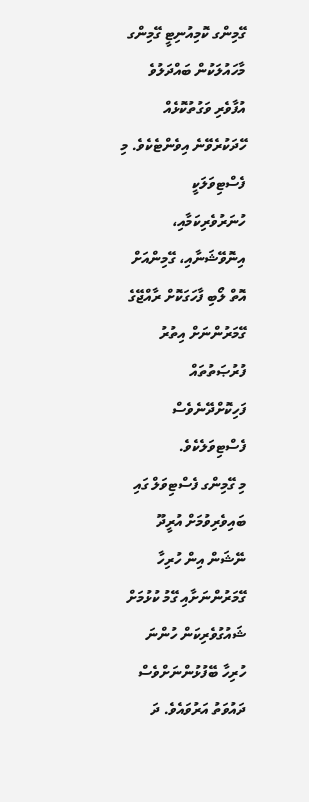ގޭމިންގ ކޮމިއުނިޓީ ގޭމިންގ މާހައުލަކުން ބައްދަލުވެ އުފާވެރި ވަގުތުކޮޅެއް ހޭދަކުރެވޭނެ އިވެންޓެކެވެ. މި ފެސްޓިވަލަކީ ހުނަރުވެރިކަމާއި، އިނޮވޭޝަނާއި، ގޭމިންއަށް އޮތް ލޯބި ފާހަގަކޮށް ރާއްޖޭގެ ގޭމަރުންނަށް އިތުރު ފުރުޞަތުތައް ފަހިކޮށްދޭނެވެސް ފެސްޓިވަލެކެވެ.
މި ގޭމިންގ ފެސްޓިވަލް ގައި ބައިވެރިވުމަށް އުރީދޫ ނޭޝަން އިން ހުރިހާ ގޭމަރުންނަށާއި ގޭމު ކުޅުމަށް ޝައުގުވެރިކަން ހުންނަ ހުރިހާ ބޭފުޅުންނަށްވެސް ދައުވަތު އަރުވައެވެ. ދަ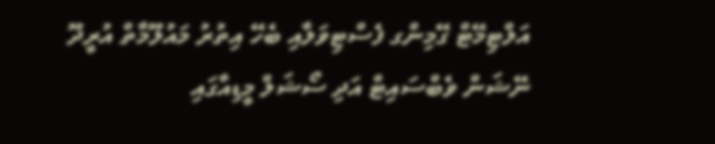އަލްޓިމޭޓް ގޭމިންގ ފެސްޓިވަލާއި ބެހޭ އިތުރު މައުލޫމާތް އުރީދޫ ނޭޝަން ވެބްސައިޓް އަދި ސޯޝަލް މީޑިއާގައި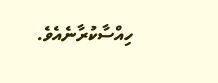ހިއްސާކުރާނެއެވެ.